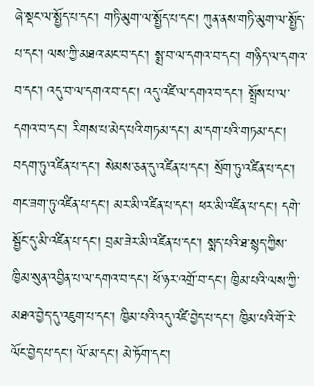ཞེ་སྡང་ལ་སྤྱོད་པ་དང་། གཏི་མུག་ལ་སྤྱོད་པ་དང་། ཀུན་ནས་གཏི་མུག་ལ་སྤྱོད་པ་དང་། ལས་ཀྱི་མཐའ་མང་བ་དང་། སྨྲ་བ་ལ་དགའ་བ་དང་། གཉིད་ལ་དགའ་བ་དང་། འདུ་བ་ལ་དགའ་བ་དང་། འདུ་འཛི་ལ་དགའ་བ་དང་། སྤྲོས་པ་ལ་དགའ་བ་དང་། རིགས་པ་མེད་པའི་གཏམ་དང་། མ་དག་པའི་གཏམ་དང་། བདག་ཏུ་འཛིན་པ་དང་། སེམས་ཅན་དུ་འཛིན་པ་དང་། སྲོག་ཏུ་འཛིན་པ་དང་། གང་ཟག་ཏུ་འཛིན་པ་དང་། མར་མི་འཛིན་པ་དང་། ཕར་མི་འཛིན་པ་དང་། དགེ་སྦྱོང་དུ་མི་འཛིན་པ་དང་། བྲམ་ཟེར་མི་འཛིན་པ་དང་། སྨད་པའི་ཐ་སྙད་ཀྱིས་ཁྱིམ་སུན་འབྱིན་པ་ལ་དགའ་བ་དང་། ཕོ་ཉར་འགྲོ་བ་དང་། ཁྱིམ་པའི་ལས་ཀྱི་མཐའ་བྱེད་དུ་འཇུག་པ་དང་། ཁྱིམ་པའི་འདུ་འཛི་བྱེད་པ་དང་། ཁྱིམ་པའི་གོ་རེ་ལོང་བྱེད་པ་དང་། ལོ་མ་དང་། མེ་ཏོག་དང་།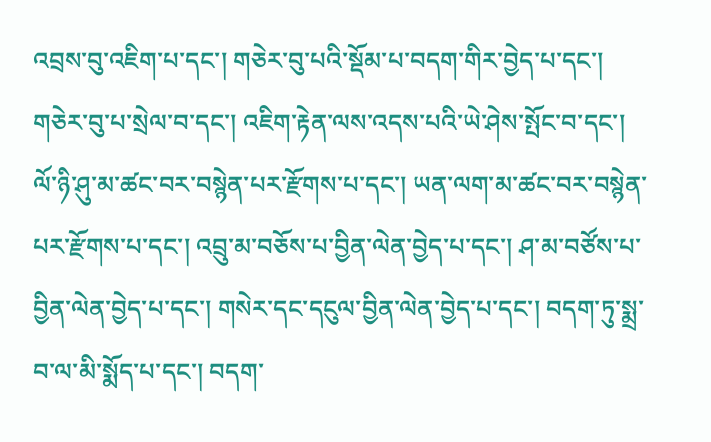འབྲས་བུ་འཇིག་པ་དང་། གཅེར་བུ་པའི་སྡོམ་པ་བདག་གིར་བྱེད་པ་དང་། གཅེར་བུ་པ་སྲེལ་བ་དང་། འཇིག་རྟེན་ལས་འདས་པའི་ཡེ་ཤེས་སྤོང་བ་དང་། ལོ་ཉི་ཤུ་མ་ཚང་བར་བསྙེན་པར་རྫོགས་པ་དང་། ཡན་ལག་མ་ཚང་བར་བསྙེན་པར་རྫོགས་པ་དང་། འབྲུ་མ་བཅོས་པ་བྱིན་ལེན་བྱེད་པ་དང་། ཤ་མ་བཙོས་པ་བྱིན་ལེན་བྱེད་པ་དང་། གསེར་དང་དངུལ་བྱིན་ལེན་བྱེད་པ་དང་། བདག་ཏུ་སྨྲ་བ་ལ་མི་སྨོད་པ་དང་། བདག་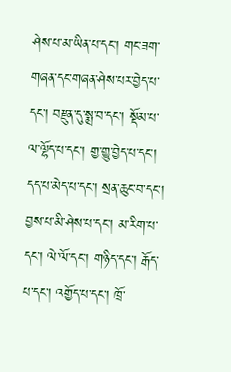ཤེས་པ་མ་ཡིན་པ་དང་། གང་ཟག་གཞན་དང་གཞན་ཤེས་པར་བྱེད་པ་དང་། བརྫུན་དུ་སྨྲ་བ་དང་། སྡོམ་པ་ལ་ལྷོད་པ་དང་། གྱ་གྱུ་བྱེད་པ་དང་། དད་པ་མེད་པ་དང་། སྲན་ཆུང་བ་དང་། བྱས་པ་མི་ཤེས་པ་དང་། མ་རིག་པ་དང་། ལེ་ལོ་དང་། གཉིད་དང་། རྒོད་པ་དང་། འགྱོད་པ་དང་། ཁྲོ་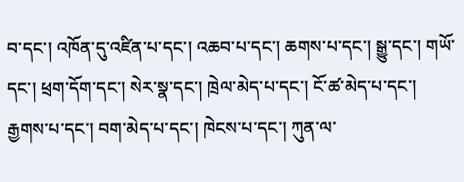བ་དང་། འཁོན་དུ་འཛིན་པ་དང་། འཆབ་པ་དང་། ཆགས་པ་དང་། སྒྱུ་དང་། གཡོ་དང་། ཕྲག་དོག་དང་། སེར་སྣ་དང་། ཁྲེལ་མེད་པ་དང་། ངོ་ཚ་མེད་པ་དང་། རྒྱགས་པ་དང་། བག་མེད་པ་དང་། ཁེངས་པ་དང་། ཀུན་ལ་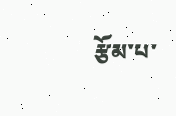རྩོམ་པ་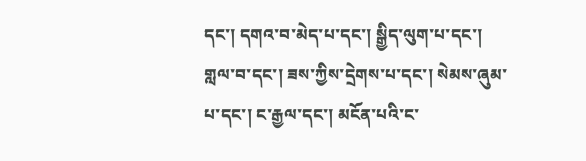དང་། དགའ་བ་མེད་པ་དང་། སྒྱིད་ལུག་པ་དང་། གླལ་བ་དང་། ཟས་ཀྱིས་དྲེགས་པ་དང་། སེམས་ཞུམ་པ་དང་། ང་རྒྱལ་དང་། མངོན་པའི་ང་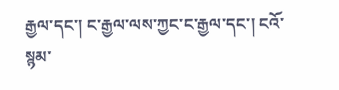རྒྱལ་དང་། ང་རྒྱལ་ལས་ཀྱང་ང་རྒྱལ་དང་། ངའོ་སྙམ་